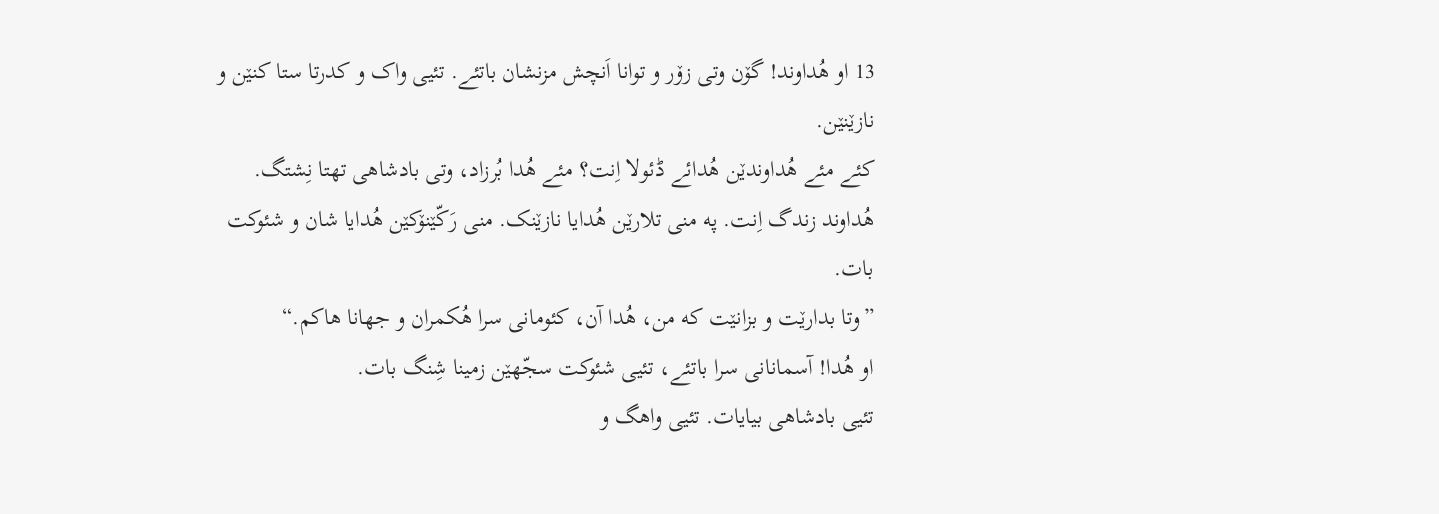13 او هُداوند! گۆن وتی زۆر و توانا اَنچش مزنشان باتئے. تئیی واک و کدرتا ستا کنێن و نازێنێن.
کئے مئے هُداوندێن هُدائے ڈئولا اِنت؟ مئے هُدا بُرزاد، وتی بادشاهی تهتا نِشتگ.
هُداوند زندگ اِنت. په منی تلارێن هُدایا نازێنک. منی رَکّێنۆکێن هُدایا شان و شئوکت بات.
”وتا بدارێت و بزانێت که من، هُدا آن، کئومانی سرا هُکمران و جهانا هاکم.“
او هُدا! آسمانانی سرا باتئے، تئیی شئوکت سجّهێن زمینا شِنگ بات.
تئیی بادشاهی بیایات. تئیی واهگ و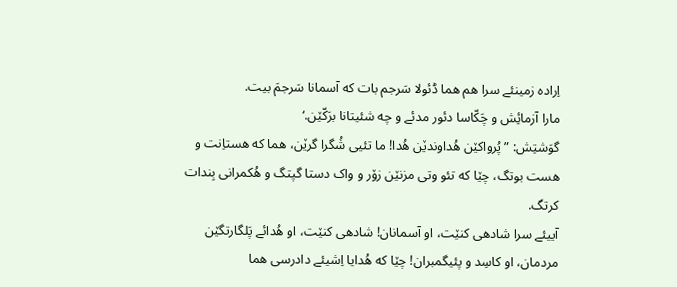اِراده زمینئے سرا هم هما ڈئولا سَرجم بات که آسمانا سَرجمَ بیت.
مارا آزمائِش و چَکّاسا دئور مدئے و چه شئیتانا برَکّێن.‘
گوَشتِش: ”پُرواکێن هُداوندێن هُدا! ما تئیی شُگرا گرێن، هما که هستاِنت و هست بوتگ، چێا که تئو وتی مزنێن زۆر و واک دستا گپتگ و هُکمرانی بِندات کرتگ.
آییئے سرا شادهی کنێت، او آسمانان! شادهی کنێت، او هُدائے پَلگارتگێن مردمان، او کاسِد و پئیگمبران! چێا که هُدایا اِشیئے دادرسی هما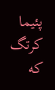پئیما کرتگ که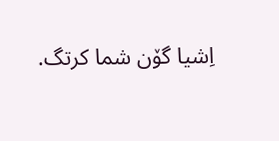اِشیا گۆن شما کرتگ.